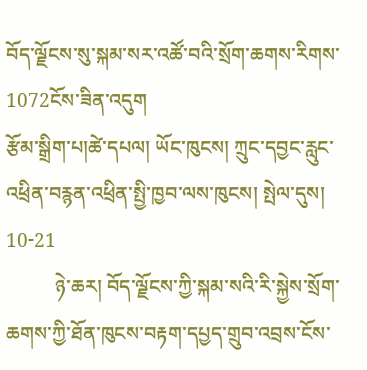བོད་ལྗོངས་སུ་སྐམ་སར་འཚོ་བའི་སྲོག་ཆགས་རིགས་1072ངོས་ཟིན་འདུག
རྩོམ་སྒྲིག་པ།ཚེ་དཔལ། ཡོང་ཁུངས། ཀྲུང་དབྱང་རླུང་འཕྲིན་བརྙན་འཕྲིན་སྤྱི་ཁྱབ་ལས་ཁུངས། སྤེལ་དུས། 10-21
          ཉེ་ཆར། བོད་ལྗོངས་ཀྱི་སྐམ་སའི་རི་སྐྱེས་སྲོག་ཆགས་ཀྱི་ཐོན་ཁུངས་བརྟག་དཔྱད་གྲུབ་འབྲས་ངོས་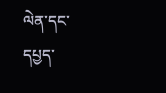ལེན་དང་དཔྱད་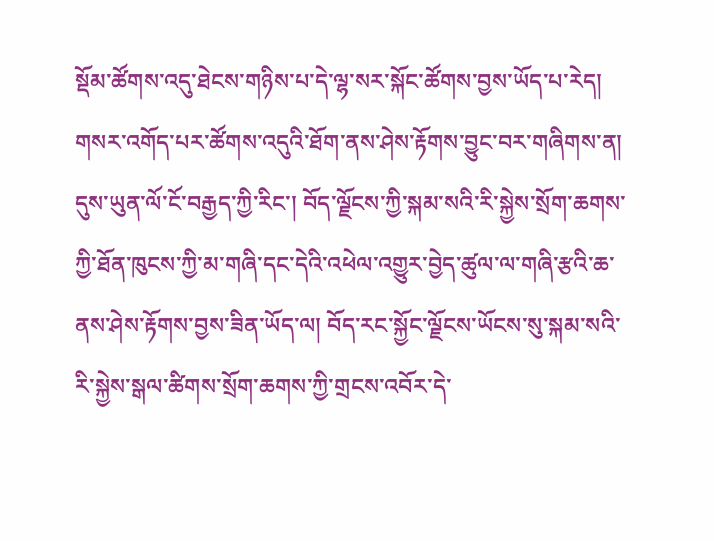སྡོམ་ཚོགས་འདུ་ཐེངས་གཉིས་པ་དེ་ལྷ་སར་སྐོང་ཚོགས་བྱས་ཡོད་པ་རེད། གསར་འགོད་པར་ཚོགས་འདུའི་ཐོག་ནས་ཤེས་རྟོགས་བྱུང་བར་གཞིགས་ན། དུས་ཡུན་ལོ་ངོ་བརྒྱད་ཀྱི་རིང་། བོད་ལྗོངས་ཀྱི་སྐམ་སའི་རི་སྐྱེས་སྲོག་ཆགས་ཀྱི་ཐོན་ཁུངས་ཀྱི་མ་གཞི་དང་དེའི་འཕེལ་འགྱུར་བྱེད་ཚུལ་ལ་གཞི་རྩའི་ཆ་ནས་ཤེས་རྟོགས་བྱས་ཟིན་ཡོད་ལ། བོད་རང་སྐྱོང་ལྗོངས་ཡོངས་སུ་སྐམ་སའི་རི་སྐྱེས་སྒལ་ཚིགས་སྲོག་ཆགས་ཀྱི་གྲངས་འབོར་དེ་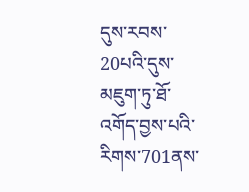དུས་རབས་20པའི་དུས་མཇུག་ཏུ་ཐོ་འགོད་བྱས་པའི་རིགས་701ནས་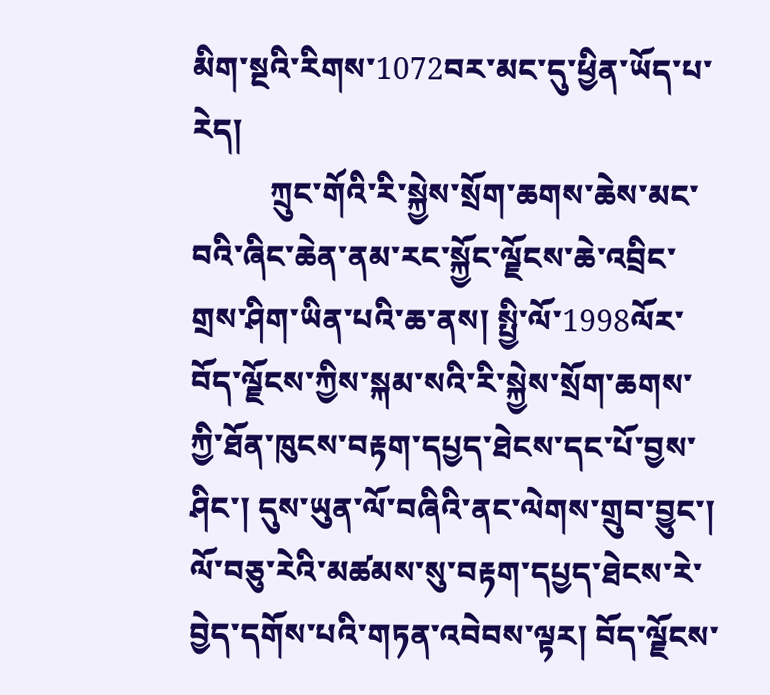མིག་སྔའི་རིགས་1072བར་མང་དུ་ཕྱིན་ཡོད་པ་རེད།
          ཀྲུང་གོའི་རི་སྐྱེས་སྲོག་ཆགས་ཆེས་མང་བའི་ཞིང་ཆེན་ནམ་རང་སྐྱོང་ལྗོངས་ཆེ་འབྲིང་གྲས་ཤིག་ཡིན་པའི་ཆ་ནས། སྤྱི་ལོ་1998ལོར་བོད་ལྗོངས་ཀྱིས་སྐམ་སའི་རི་སྐྱེས་སྲོག་ཆགས་ཀྱི་ཐོན་ཁུངས་བརྟག་དཔྱད་ཐེངས་དང་པོ་བྱས་ཤིང་། དུས་ཡུན་ལོ་བཞིའི་ནང་ལེགས་གྲུབ་བྱུང་། ལོ་བཅུ་རེའི་མཚམས་སུ་བརྟག་དཔྱད་ཐེངས་རེ་བྱེད་དགོས་པའི་གཏན་འབེབས་ལྟར། བོད་ལྗོངས་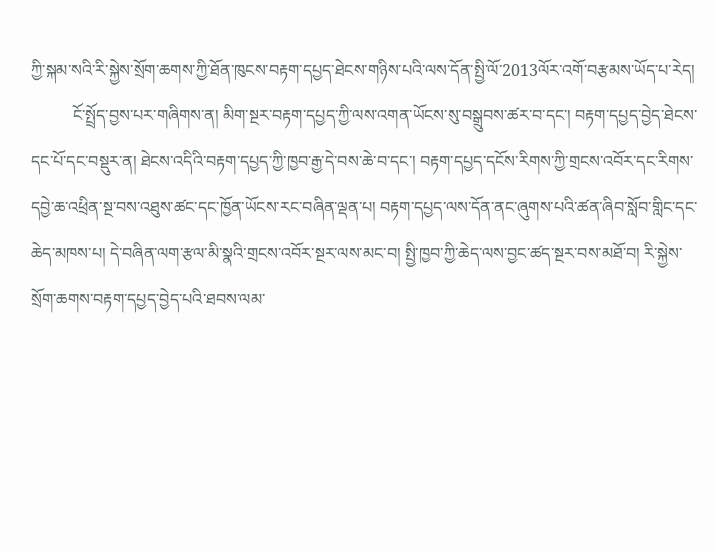ཀྱི་སྐམ་སའི་རི་སྐྱེས་སྲོག་ཆགས་ཀྱི་ཐོན་ཁུངས་བརྟག་དཔྱད་ཐེངས་གཉིས་པའི་ལས་དོན་སྤྱི་ལོ་2013ལོར་འགོ་བརྩམས་ཡོད་པ་རེད།
          ངོ་སྤྲོད་བྱས་པར་གཞིགས་ན། མིག་སྔར་བརྟག་དཔྱད་ཀྱི་ལས་འགན་ཡོངས་སུ་བསྒྲུབས་ཚར་བ་དང་། བརྟག་དཔྱད་བྱེད་ཐེངས་དང་པོ་དང་བསྡུར་ན། ཐེངས་འདིའི་བརྟག་དཔྱད་ཀྱི་ཁྱབ་རྒྱ་དེ་བས་ཆེ་བ་དང་། བརྟག་དཔྱད་དངོས་རིགས་ཀྱི་གྲངས་འབོར་དང་རིགས་དབྱེ་ཆ་འཕྲིན་སྔ་བས་འཐུས་ཚང་དང་ཁྱོན་ཡོངས་རང་བཞིན་ལྡན་པ། བརྟག་དཔྱད་ལས་དོན་ནང་ཞུགས་པའི་ཚན་ཞིབ་སློབ་གླིང་དང་ཆེད་མཁས་པ། དེ་བཞིན་ལག་རྩལ་མི་སྣའི་གྲངས་འབོར་སྔར་ལས་མང་བ། སྤྱི་ཁྱབ་ཀྱི་ཆེད་ལས་བྱང་ཚད་སྔར་བས་མཐོ་བ། རི་སྐྱེས་སྲོག་ཆགས་བརྟག་དཔྱད་བྱེད་པའི་ཐབས་ལམ་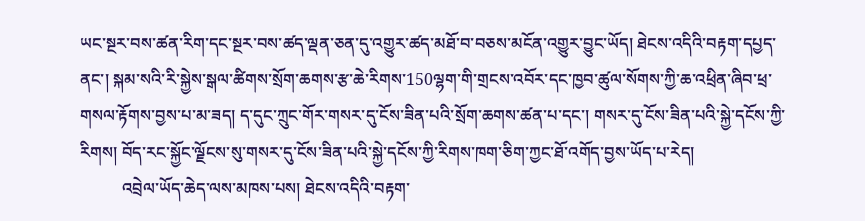ཡང་སྔར་བས་ཚན་རིག་དང་སྔར་བས་ཚད་ལྡན་ཅན་དུ་འགྱུར་ཚད་མཐོ་བ་བཅས་མངོན་འགྱུར་བྱུང་ཡོད། ཐེངས་འདིའི་བརྟག་དཔྱད་ནང་། སྐམ་སའི་རི་སྐྱེས་སྒལ་ཚིགས་སྲོག་ཆགས་རྩ་ཆེ་རིགས་150ལྷག་གི་གྲངས་འབོར་དང་ཁྱབ་ཚུལ་སོགས་ཀྱི་ཆ་འཕྲིན་ཞིབ་ཕྲ་གསལ་རྟོགས་བྱས་པ་མ་ཟད། ད་དུང་ཀྲུང་གོར་གསར་དུ་ངོས་ཟིན་པའི་སྲོག་ཆགས་ཚན་པ་དང་། གསར་དུ་ངོས་ཟིན་པའི་སྐྱེ་དངོས་ཀྱི་རིགས། བོད་རང་སྐྱོང་ལྗོངས་སུ་གསར་དུ་ངོས་ཟིན་པའི་སྐྱེ་དངོས་ཀྱི་རིགས་ཁག་ཅིག་ཀྱང་ཐོ་འགོད་བྱས་ཡོད་པ་རེད།
          འབྲེལ་ཡོད་ཆེད་ལས་མཁས་པས། ཐེངས་འདིའི་བརྟག་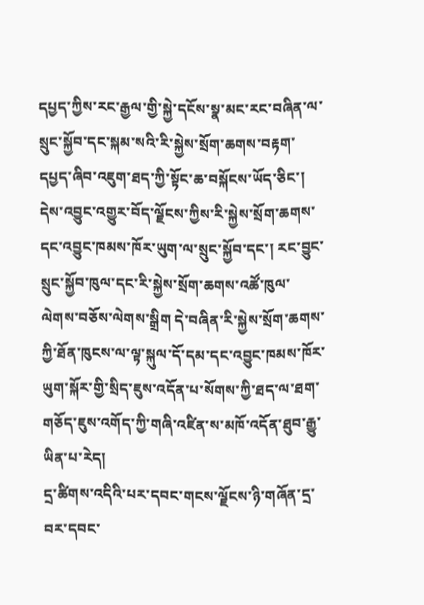དཔྱད་ཀྱིས་རང་རྒྱལ་གྱི་སྐྱེ་དངོས་སྣ་མང་རང་བཞིན་ལ་སྲུང་སྐྱོབ་དང་སྐམ་སའི་རི་སྐྱེས་སྲོག་ཆགས་བརྟག་དཔྱད་ཞིབ་འཇུག་ཐད་ཀྱི་སྟོང་ཆ་བསྐོངས་ཡོད་ཅིང་། དེས་འབྱུང་འགྱུར་བོད་ལྗོངས་ཀྱིས་རི་སྐྱེས་སྲོག་ཆགས་དང་འབྱུང་ཁམས་ཁོར་ཡུག་ལ་སྲུང་སྐྱོབ་དང་། རང་བྱུང་སྲུང་སྐྱོབ་ཁུལ་དང་རི་སྐྱེས་སྲོག་ཆགས་འཚོ་ཁུལ་ལེགས་བཅོས་ལེགས་སྒྲིག དེ་བཞིན་རི་སྐྱེས་སྲོག་ཆགས་ཀྱི་ཐོན་ཁུངས་ལ་ལྟ་སྐུལ་དོ་དམ་དང་འབྱུང་ཁམས་ཁོར་ཡུག་སྐོར་གྱི་སྲིད་ཇུས་འདོན་པ་སོགས་ཀྱི་ཐད་ལ་ཐག་གཅོད་ཇུས་འགོད་ཀྱི་གཞི་འཛིན་ས་མཁོ་འདོན་ཐུབ་རྒྱུ་ཡིན་པ་རེད།
དྲ་ཚིགས་འདིའི་པར་དབང་གངས་ལྗོངས་ཉི་གཞོན་དྲ་བར་དབང་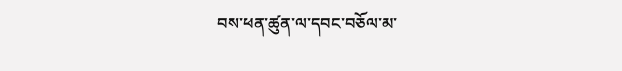བས་ཕན་ཚུན་ལ་དབང་བཅོལ་མ་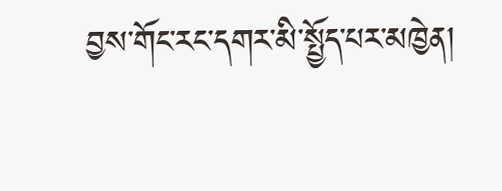བྱས་གོང་རང་དགར་མི་སྤྱོད་པར་མཁྱེན།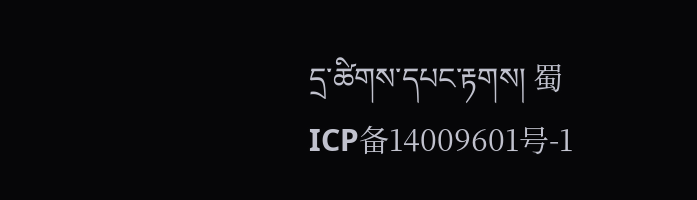དྲ་ཚིགས་དཔང་རྟགས། 蜀ICP备14009601号-1